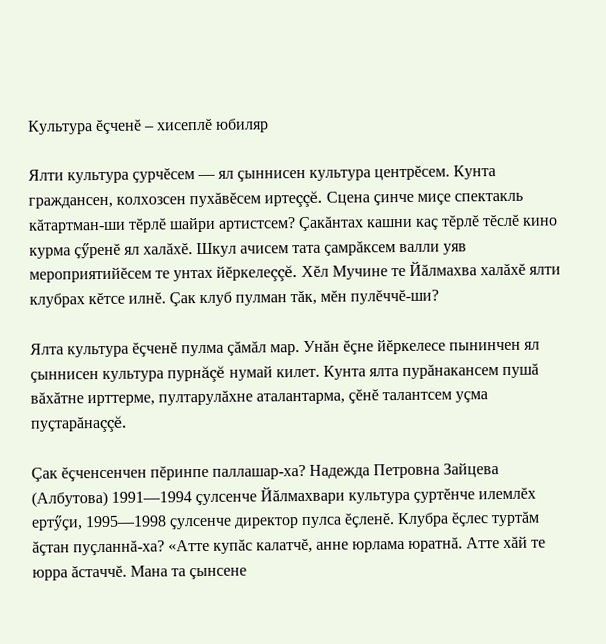Культура ĕçченĕ – хисеплĕ юбиляр

Ялти культура çурчĕсем — ял çыннисен культура центрĕсем. Кунта граждансен, колхозсен пухăвĕсем иртеççĕ. Сцена çинче миçе спектакль кăтартман-ши тĕрлĕ шайри артистсем? Çакăнтах кашни каç тĕрлĕ тĕслĕ кино курма çӳренĕ ял халăхĕ. Шкул ачисем тата çамрăксем валли уяв мероприятийĕсем те унтах йĕркелеççĕ. Хĕл Мучине те Йăлмахва халăхĕ ялти клубрах кĕтсе илнĕ. Çак клуб пулман тăк, мĕн пулĕччĕ-ши?

Ялта культура ĕçченĕ пулма çăмăл мар. Унăн ĕçне йĕркелесе пынинчен ял çыннисен культура пурнăçĕ нумай килет. Кунта ялта пурăнакансем пушă вăхăтне ирттерме, пултарулăхне аталантарма, çĕнĕ талантсем уçма пуçтарăнаççĕ.

Çак ĕçченсенчен пĕринпе паллашар-ха? Надежда Петровна Зайцева (Албутова) 1991—1994 çулсенче Йăлмахвари культура çуртĕнче илемлĕх ертӳçи, 1995—1998 çулсенче директор пулса ĕçленĕ. Клубра ĕçлес туртăм ăçтан пуçланнă-ха? «Атте купăс калатчĕ, анне юрлама юратнă. Атте хăй те юрра ăстаччĕ. Мана та çынсене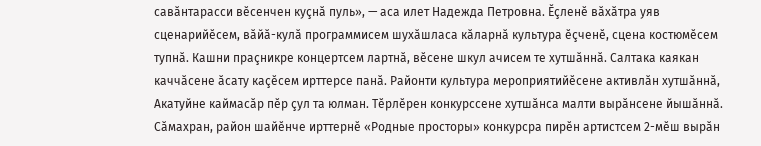савăнтарасси вĕсенчен куçнă пуль», — аса илет Надежда Петровна. Ĕçленĕ вăхăтра уяв сценарийĕсем, вăйă-кулă программисем шухăшласа кăларнă культура ĕçченĕ, сцена костюмĕсем тупнă. Кашни праçникре концертсем лартнă, вĕсене шкул ачисем те хутшăннă. Салтака каякан каччăсене ăсату каçĕсем ирттерсе панă. Районти культура мероприятийĕсене активлăн хутшăннă, Акатуйне каймасăр пĕр çул та юлман. Тĕрлĕрен конкурссене хутшăнса малти вырăнсене йышăннă. Сăмахран, район шайĕнче ирттернĕ «Родные просторы» конкурсра пирĕн артистсем 2-мĕш вырăн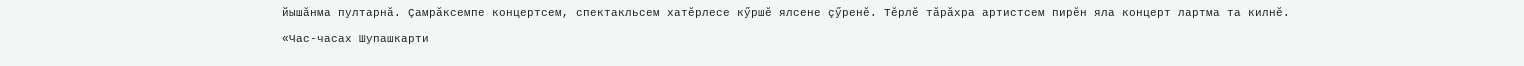йышăнма пултарнă. Çамрăксемпе концертсем, спектакльсем хатĕрлесе кӳршĕ ялсене çӳренĕ. Тĕрлĕ тăрăхра артистсем пирĕн яла концерт лартма та килнĕ.

«Час-часах Шупашкарти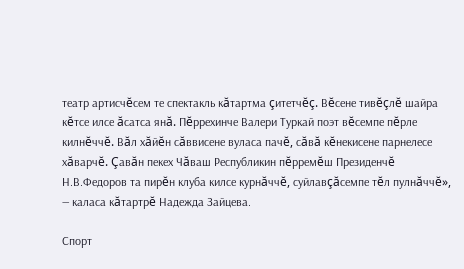театр артисчĕсем те спектакль кăтартма çитетчĕç. Вĕсене тивĕçлĕ шайра кĕтсе илсе ăсатса янă. Пĕррехинче Валери Туркай поэт вĕсемпе пĕрле килнĕччĕ. Вăл хăйĕн сăввисене вуласа пачĕ, сăвă кĕнекисене парнелесе хăварчĕ. Çавăн пекех Чăваш Республикин пĕрремĕш Президенчĕ Н.В.Федоров та пирĕн клуба килсе курнăччĕ, суйлавçăсемпе тĕл пулнăччĕ», — каласа кăтартрĕ Надежда Зайцева.

Спорт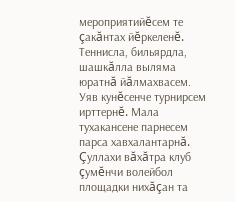мероприятийĕсем те çакăнтах йĕркеленĕ. Теннисла, бильярдла, шашкăлла выляма юратнă йăлмахвасем. Уяв кунĕсенче турнирсем ирттернĕ. Мала тухакансене парнесем парса хавхалантарнă. Çуллахи вăхăтра клуб çумĕнчи волейбол площадки нихăçан та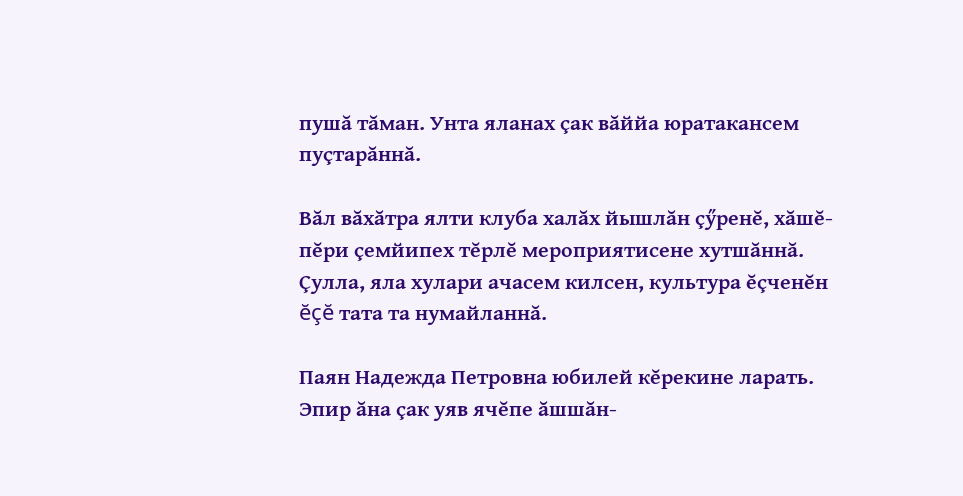пушă тăман. Унта яланах çак вăййа юратакансем пуçтарăннă.

Вăл вăхăтра ялти клуба халăх йышлăн çӳренĕ, хăшĕ-пĕри çемйипех тĕрлĕ мероприятисене хутшăннă. Çулла, яла хулари ачасем килсен, культура ĕçченĕн ĕçĕ тата та нумайланнă.

Паян Надежда Петровна юбилей кĕрекине ларать. Эпир ăна çак уяв ячĕпе ăшшăн-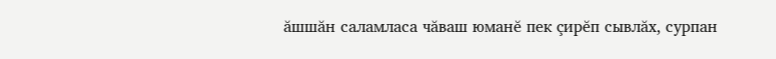ăшшăн саламласа чăваш юманĕ пек çирĕп сывлăх, сурпан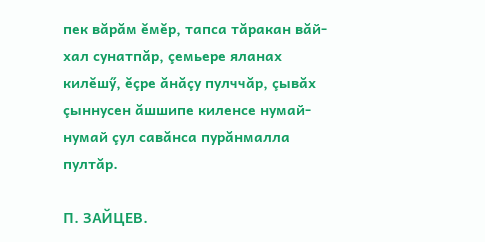пек вăрăм ĕмĕр, тапса тăракан вăй-хал сунатпăр, çемьере яланах килĕшӳ, ĕçре ăнăçу пулччăр, çывăх çыннусен ăшшипе киленсе нумай-нумай çул савăнса пурăнмалла пултăр.

П. ЗАЙЦЕВ.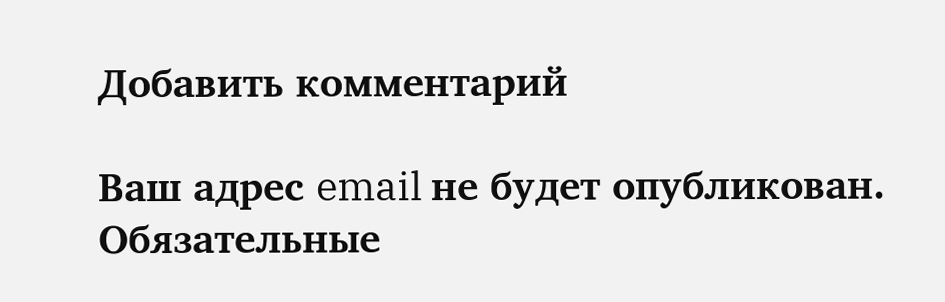Добавить комментарий

Ваш адрес email не будет опубликован. Обязательные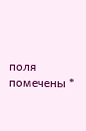поля помечены *